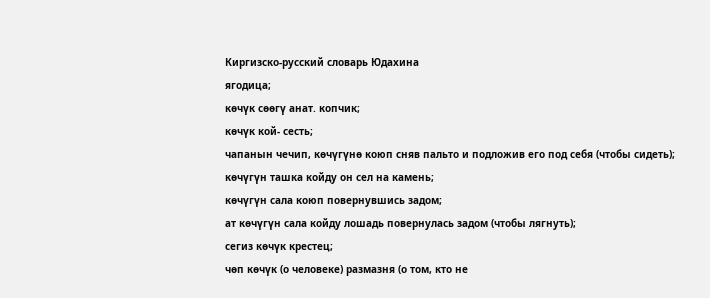Киргизско-русский словарь Юдахина
ягодица;
көчүк сөөгү анат. копчик;
көчүк кой- сесть;
чапанын чечип, көчүгүнө коюп сняв пальто и подложив его под себя (чтобы сидеть);
көчүгүн ташка койду он сел на камень;
көчүгүн сала коюп повернувшись задом;
ат көчүгүн сала койду лошадь повернулась задом (чтобы лягнуть);
сегиз көчүк крестец;
чөп көчүк (о человеке) размазня (о том, кто не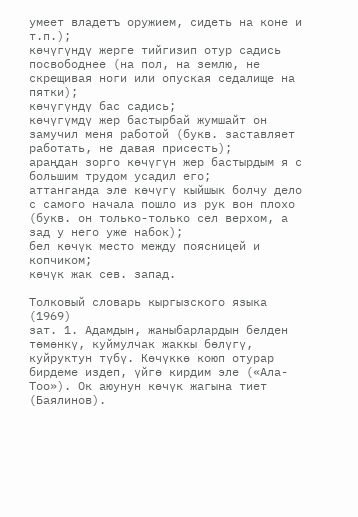умеет владетъ оружием, сидеть на коне и т.п.);
көчүгүндү жерге тийгизип отур садись посвободнее (на пол, на землю, не скрещивая ноги или опуская седалище на пятки);
көчүгүндү бас садись;
көчүгүмдү жер бастырбай жумшайт он замучил меня работой (букв. заставляет работать, не давая присесть);
араңдан зорго көчүгүн жер бастырдым я с большим трудом усадил его;
аттанганда эле көчүгү кыйшык болчу дело с самого начала пошло из рук вон плохо (букв. он только-только сел верхом, а зад у него уже набок);
бел көчүк место между поясницей и копчиком;
көчүк жак сев. запад.

Толковый словарь кыргызского языка (1969)
зат. 1. Адамдын, жаныбарлардын белден төмөнкү, куймулчак жаккы бөлүгү, куйруктун түбү. Көчүккө коюп отурар бирдеме издеп, үйгө кирдим эле («Ала-Тоо»). Ок аюунун көчүк жагына тиет (Баялинов).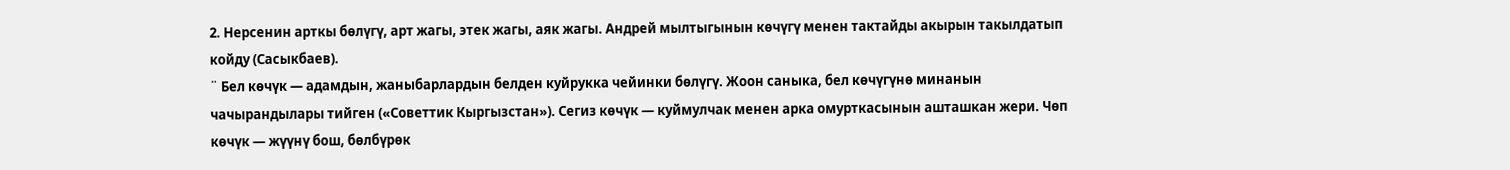2. Нерсенин арткы бөлүгү, арт жагы, этек жагы, аяк жагы. Андрей мылтыгынын көчүгү менен тактайды акырын такылдатып койду (Сасыкбаев).
¨ Бел көчүк — адамдын, жаныбарлардын белден куйрукка чейинки бөлүгү. Жоон саныка, бел көчүгүнө минанын чачырандылары тийген («Советтик Кыргызстан»). Сегиз көчүк — куймулчак менен арка омурткасынын ашташкан жери. Чөп көчүк — жүүнү бош, бөлбүрөк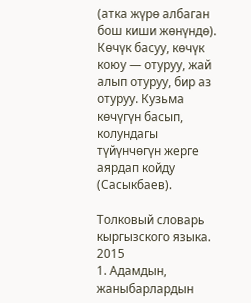(атка жүрө албаган бош киши жөнүндө). Көчүк басуу, көчүк коюу — отуруу, жай алып отуруу, бир аз отуруу. Кузьма көчүгүн басып, колундагы түйүнчөгүн жерге аярдап койду (Сасыкбаев).

Толковый словарь кыргызского языка. 2015
1. Адамдын, жаныбарлардын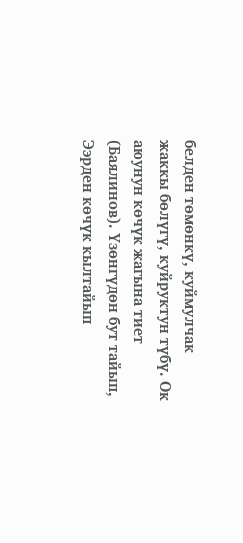белден төмөнкү, куймулчак жаккы бөлүгү, куйруктун түбү. Ок аюунун көчүк жагына тиет (Баялинов). Үзөнгүдөн бут тайып, Ээрден көчүк кылтайып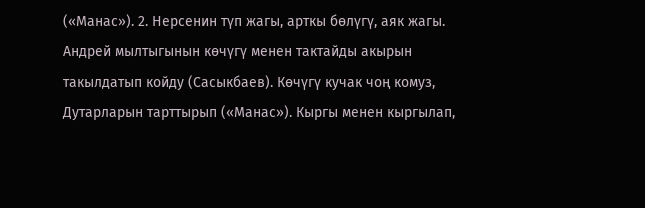(«Манас»). 2. Нерсенин түп жагы, арткы бөлүгү, аяк жагы. Андрей мылтыгынын көчүгү менен тактайды акырын такылдатып койду (Сасыкбаев). Көчүгү кучак чоң комуз, Дутарларын тарттырып («Манас»). Кыргы менен кыргылап,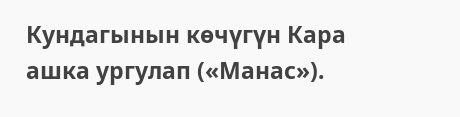Кундагынын көчүгүн Кара ашка ургулап («Манас»).